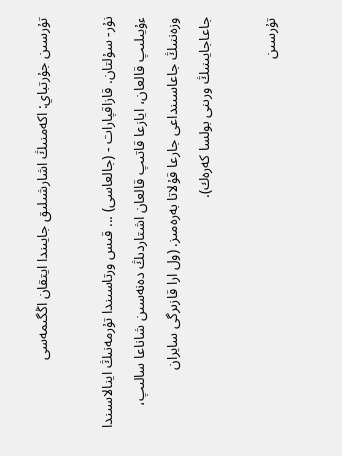تۇرسىن جۇرتباي: اكەمنىڭ اشارشىلىق جايىندا ايتقان اڭگىمەسى

نۇر- سۇلتان. قازاقپارات - (جالعاسى) ... قىس ورتاسىندا تۇرمەنىڭ اينالاسىندا ءۇيىلىپ قالعان، ايازعا قاتىپ قالعان اشتاردىڭ دەنەسىن شاناعا سالىپ، وزەننىڭ جاعاسىنداعى جارعا قۇلاتا بەرەمىز. (ول ارا قازىرگى سايران جاعاجايىنىڭ ورىنى بولسا كەرەك).

تۇرسىن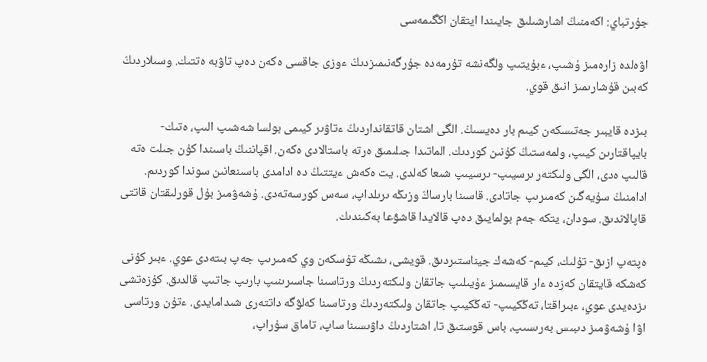جۇرتباي: اكەمنىڭ اشارشىلىق جايىندا ايتقان اڭگىمەسى

اۋەلدە زارەمىز ۇشىپ، ءبۇيتىپ ولگەنشە تۇرمەدە جۇرگەنىمىزدىڭ ءوزى جاقسى ەكەن دەپ تاۋبە ەتتىك. وسىلاردىڭ كەبىن قۇشارىمىز انىق قوي.

بىزدە قايبىر جەتىسكەن كيىم بار دەيسىڭ. الگى اشتان قاتقانداردىڭ ءتاۋىر كيىمى بولسا شەشىپ الىپ، ەتىك- بايپاقتارىن كيىپ، ولمەستىڭ كۇنىن كوردىك. الماتىدا جىلىمىق ەرتە باستالادى ەكەن. اقپاننىڭ باسىندا كۇن جىلت ەتە قالىپ ەدى، الگى ولىكتەر ىرسيىپ- ىرسيىپ شىعا كەلدى. يت ەكەش ءيتتىڭ دە ادامدى باسىنعانىن سوندا كوردىم. ادامنىڭ سۇيەگىن كەمىرىپ جاتادى. قاسىنا بارساڭ وزىڭە ىرىلداپ، سەس كورسەتەدى. ۇشەۋمىز بۇل قورلىقتان قاتتى قاپالاندىق. سودان، يتكە جەم بولمايىق دەپ قالايدا قاشۋعا بەكىندىك.

ەپتەپ ازىق- تۇلىك، كيىم- كەشەك جيناستىردىق. قويشى، ىشىڭە تۇسكەن وي كەمىرىپ جەپ بىتەدى عوي. ءبىر كۇنى كەشكە قايتقان كەزدە ءار قايسىمىز ءۇيىلىپ جاتقان ولىكتەردىڭ ورتاسىنا جاسىرىنىپ بارىپ جاتىپ قالدىق. كۇزەتشى ىزدەيدى عوي، ءبىراقتا، تەڭكيىپ- تەڭكيىپ جاتقان ولىكتەردىڭ ورتاسىنا كەلۋگە داتتەرى شىدامايدى. ءتۇن ورتاسى اۋا ۇشەۋمىز دىبىس بەرىسىپ، باس قوستىق تا، اشتاردىڭ داۋىسىنا ساپ، تاماق سۇراپ،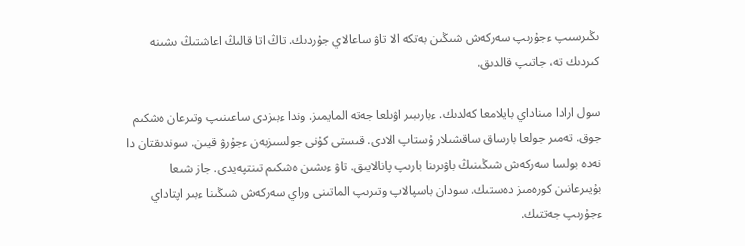ىڭىرسىپ ءجۇرىپ سەركەش شىڭىن بەتكە الا تاۋ ساعالاي جۇردىك. تاڭ اتا قالىڭ اعاشتىڭ ىشىنە كىردىك تە، جاتىپ قالدىق.

سول ارادا مىناداي بايلامعا كەلدىك. ءبارىبىر اۋىلعا جەتە المايمىز. وندا ءبىزدى ساعىنىپ وتىرعان ەشكىم جوق. تەمىر جولعا بارساق ساقشىلار ۇستاپ الادى. قىستى كۇنى جولسىزبەن ءجۇرۋ قيىن. سوندىقتان دا نەدە بولسا سەركەش شىڭىنىڭ باۋىرىنا بارىپ پانالايىق. تاۋ ءىشىن ەشكىم تىنتپەيدى. جاز شىعا بۇيىرعانىن كورەمىز دەستىك. سودان باسپالاپ وتىرىپ الماتىنى وراي سەركەش شىڭىنا ءبىر اپتاداي ءجۇرىپ جەتتىك.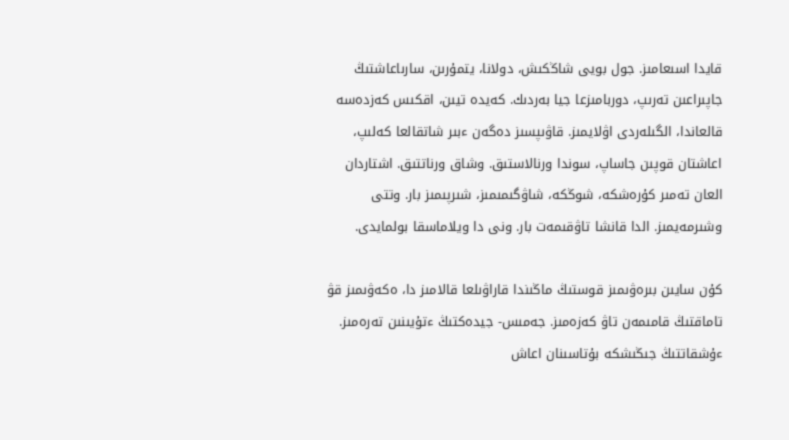قايدا اسىعامىز. جول بويى شاڭكىش، دولانا، يتمۇرىن، سارىاعاشتىڭ جاپىراعىن تەرىپ، دوربامىزعا جيا بەردىك. كەيدە تيىن، اقكىس كەزدەسە قالعاندا، الگىلەردى اۋلايمىز. قاۋىپسىز دەگەن ءبىر شاتقالعا كەلىپ، اعاشتان قوپىن جاساپ، سوندا ورنالاستىق. وشاق ورناتتىق. اشتاردان العان تەمىر كۇرەشكە، شوڭكە، شاۋگىمىمىز، شىرپىمىز بار. وتتى وشىرمەيمىز. الدا قانشا تاۋقىمەت بار. ونى دا ويلاماسقا بولمايدى.

كۇن سايىن بىرەۋىمىز قوستىڭ ماڭىندا قاراۋىلعا قالامىز دا، ەكەۋىمىز قۋ تاماقتىڭ قامىمەن تاۋ كەزەمىز. جەمىس- جيدەكتىڭ ءتۇيىنىن تەرەمىز. ءۇشقاتتىڭ جىڭىشكە بۇتاسىنان اعاش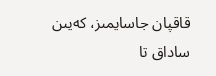قاقپان جاسايمىز، كەيىن ساداق تا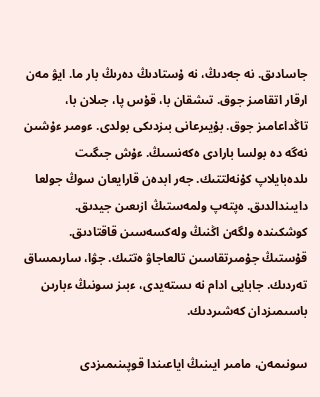جاسادىق. نە جەدىڭ، نە ۇستادىڭ دەرىڭ بار ما. ايۋ مەن ارقار اتقامىز جوق. تىشقان با، قۇس پا، جىلان با، تاڭداعامىز جوق. بۇيىرعانى بىزدىكى بولدى. ءومىر ءۇشىن نەگە دە بولسا بارادى ەكەنسىڭ. ءۇش جىگىت ىلدەبايلاپ كۇنەلتتىك. جەر ابدەن قارايعان سوڭ جولعا دايىندالدىق. ەپتەپ ولمەستىڭ ازىعىن جيدىق. كوشكىندە ولگەن اڭنىڭ ولەكسەسىن قاقتادىق. قۇستىڭ جۇمىرتقاسىن تالعاجاۋ ەتتىك. جۋا، سارىمساق تەردىك. جابايى ادام نە ىستەيدى، ءبىز سونىڭ ءبارىن باسىمىزدان كەشىردىك.

سونىمەن، مامىر ايىنىڭ اياعىندا قوپىنىمىزدى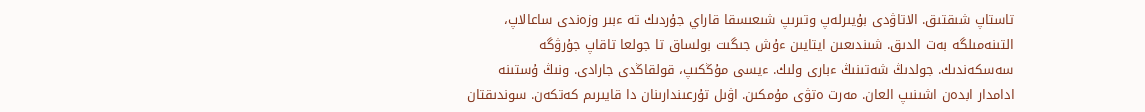تاستاپ شىقتىق. الاتاۋدى بۇيىرلەپ وتىرىپ شىعىسقا قاراي جۇردىك تە ءبىر وزەندى ساعالاپ، التىنەمىلگە بەت الدىق. شىندىعىن ايتايىن ءۇش جىگىت بولساق تا جولعا تاقاپ جۇرۋگە سەسكەندىك. جولدىڭ شەتىنىڭ ءبارى ولىك. ءيسى مۇڭكىپ، قولقاڭدى جارادى. ونىڭ ۇستىنە ادامدار ابدەن اشىنىپ العان. مەرت ەتۋى مۇمكىن. اۋىل تۇرعىندارىنان دا قايىرىم كەتكەن. سوندىقتان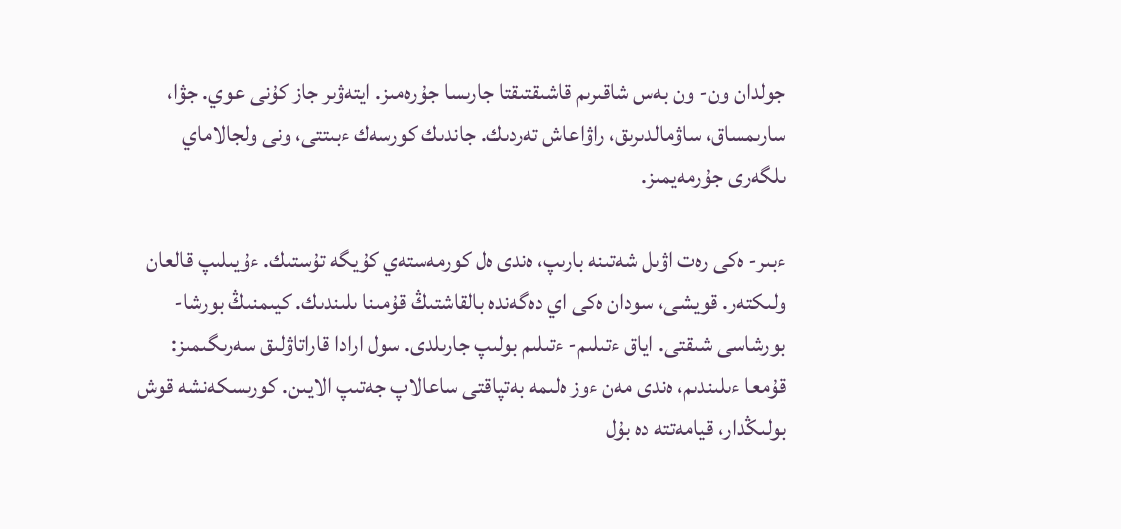جولدان ون- ون بەس شاقىرىم قاشىقتىقتا جارىسا جۇرەمىز. ايتەۋىر جاز كۇنى عوي. جۋا، سارىمساق، ساۋمالدىرىق، راۋاعاش تەردىك. جاندىك كورسەك ءبىتتى، ونى ولجالاماي ىلگەرى جۇرمەيمىز.

ءبىر- ەكى رەت اۋىل شەتىنە بارىپ، ەندى ەل كورمەستەي كۇيگە تۇستىك. ءۇيىلىپ قالعان ولىكتەر. قويشى، سودان ەكى اي دەگەندە بالقاشتىڭ قۇمىنا ىلىندىك. كيىمنىڭ بورشا- بورشاسى شىقتى. اياق ءتىلىم- ءتىلىم بولىپ جارىلدى. سول ارادا قاراتاۋلىق سەرىگىمىز: قۇمعا ءىلىندىم، ەندى مەن ءوز ەلىمە بەتپاقتى ساعالاپ جەتىپ الايىن. كورىسكەنشە قوش بولىڭدار، قيامەتتە دە بۇل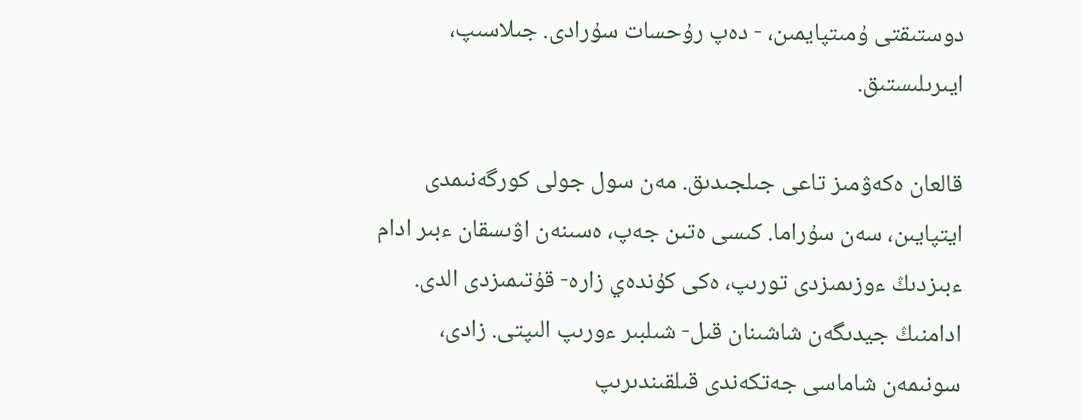دوستىقتى ۇمىتپايمىن، - دەپ رۇحسات سۇرادى. جىلاسىپ، ايىرىلىستىق.

قالعان ەكەۋمىز تاعى جىلجىدىق. مەن سول جولى كورگەنىمدى ايتپايىن، سەن سۇراما. كىسى ەتىن جەپ، ەسىنەن اۋىسقان ءبىر ادام ءبىزدىڭ ءوزىمىزدى تورىپ، ەكى كۇندەي زارە- قۇتىمىزدى الدى. ادامنىڭ جيدىگەن شاشىنان قىل- شىلبىر ءورىپ الىپتى. زادى، سونىمەن شاماسى جەتكەندى قىلقىندىرىپ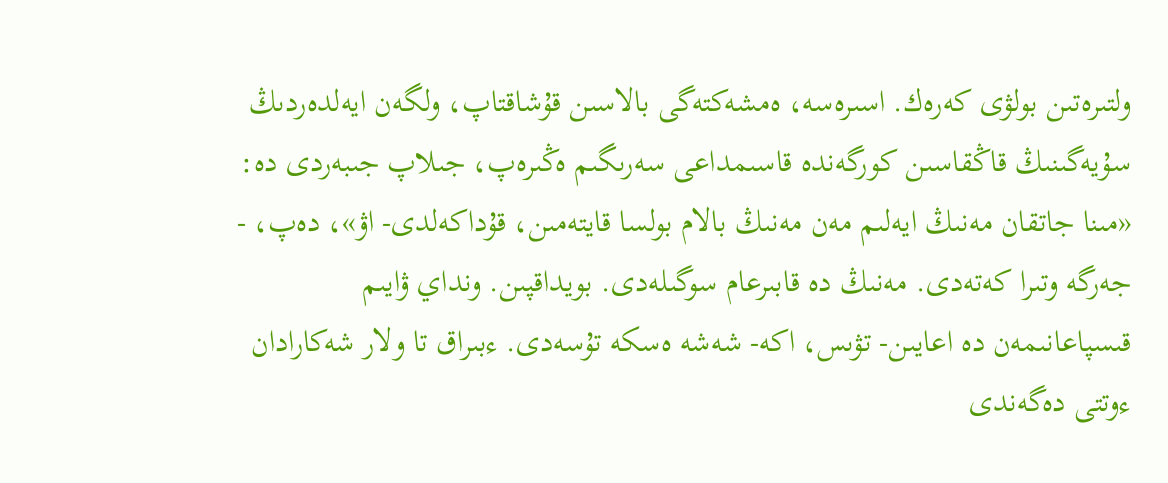ولتىرەتىن بولۋى كەرەك. اسىرەسە، ەمشەكتەگى بالاسىن قۇشاقتاپ، ولگەن ايەلدەردىڭ سۇيەگىنىڭ قاڭقاسىن كورگەندە قاسىمداعى سەرىگىم ەڭىرەپ، جىلاپ جىبەردى دە: «مىنا جاتقان مەنىڭ ايەلىم مەن مەنىڭ بالام بولسا قايتەمىن، قۇداكەلدى- اۋ»، دەپ، - جەرگە وتىرا كەتەدى. مەنىڭ دە قابىرعام سوگىلەدى. بويداقپىن. ونداي ۋايىم قىسپاعانىمەن دە اعايىن- تۋىس، اكە- شەشە ەسكە تۇسەدى. ءبىراق تا ولار شەكارادان ءوتتى دەگەندى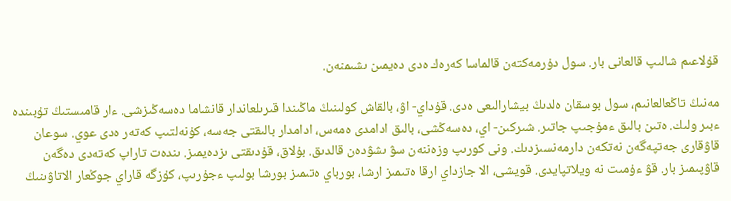قۇلاعىم شالىپ قالعانى بار. سول دۇرمەكتەن قالماسا كەرەك ەدى دەيمىن ىشىمنەن.

مەنىڭ تاڭعالعانىم، سول بوسقان ەلدىڭ بيشارالىعى ەدى. قۇداي- اۋ، بالقاش كولىنىڭ ماڭىندا قىرىلعاندار قانشاما دەسەڭىزشى. ءار قامىستىڭ تۇبىندە ءبىر ولىك. ەتىن بالىق ءمۇجىپ جاتىر. شىركىن- اي، دەسەڭشى، بالىق ادامدى ەمەس، ادامدار بالىقتى جەسە، كۇنەلتىپ كەتەر ەدى عوي. سوعان قاۋقارى جەتپەگەن نەتكەن دارمەنسىزدىك. ونى كورىپ وزەننەن سۋ ىشۋدەن قالدىق. بۇلاق، قۇدىقتى ىزدەيمىز. ىندەت تاراپ كەتەدى دەگەن قاۋپىمىز بار. قۋ ءۇمىت نە ويلاتپايدى. قويشى، الا جازداي ارقا ەتىمىز ارشا، بورباي ەتىمىز بورشا بولىپ ءجۇرىپ، كۇزگە قاراي جوڭعار الاتاۋىنىڭ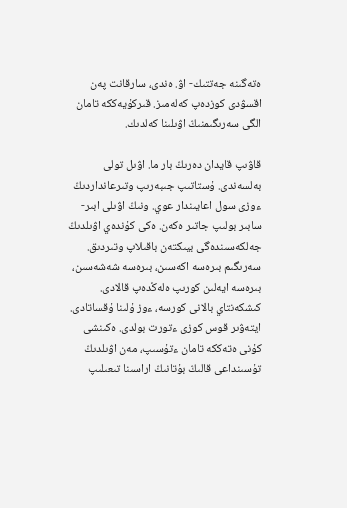ەتەگىنە جەتتىك- اۋ. ەندى، سارقانت پەن اقسۋدى كوزدەپ كەلەمىز. قىركۇيەككە تامان الگى سەرىگىمنىڭ اۋىلىنا كەلدىك.

قاۋىپ قايدان دەرىڭ بار ما. اۋىل تولى بەلسەندى. ۇستاتىپ جىبەرىپ وتىرعانداردىڭ ءوزى سول اعايىندار عوي. ونىڭ اۋىلى ابىر- سابىر بولىپ جاتىر ەكەن. ەكى كۇندەي اۋىلدىڭ جەلكەسىندەگى بيىكتەن باقىلاپ وتىردىق. سەرىگىم بىرەسە اكەسىن، بىرەسە شەشەسىن، بىرەسە ايەلىن كورىپ ەلەڭدەپ قالادى. كىشكەنتاي بالانى كورسە، ءوز ۇلىنا ۇقساتادى. ايتەۋىر قوس كوزى ءتورت بولدى. ەكىنشى كۇنى ەتەككە تامان ءتۇسىپ، مەن اۋىلدىڭ تۇسىنداعى قالىڭ بۇتانىڭ اراسىنا تىعىلىپ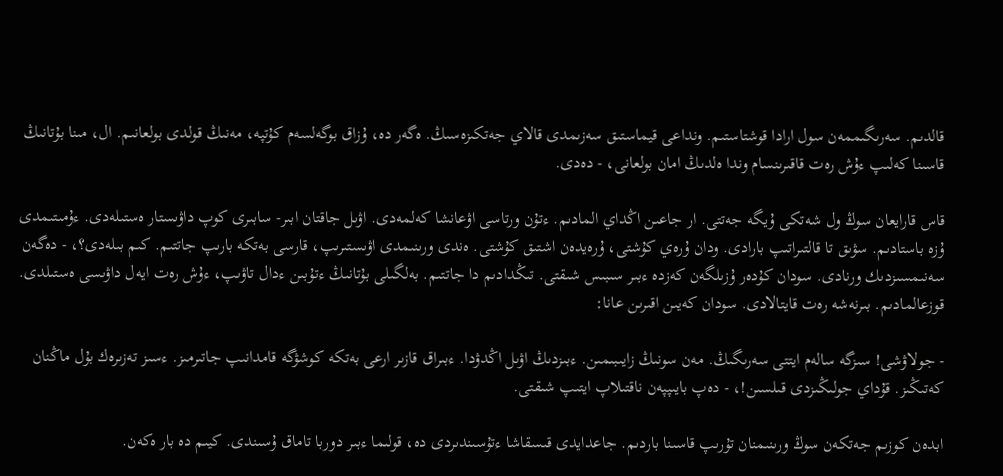قالدىم. سەرىگىممەن سول ارادا قوشتاستىم. ونداعى قيماستىق سەزىمدى قالاي جەتكىزەسىڭ. ەگەر دە، ۇزاق بوگەلسەم كۇتپە، مەنىڭ قولدى بولعانىم. ال، مىنا بۇتانىڭ قاسىنا كەلىپ ءۇش رەت قاقىرىنسام وندا ەلدىڭ امان بولعانى، - دەدى.

قاس قارايعان سوڭ ول شەتكى ۇيگە جەتتى. ار جاعىن اڭداي المادىم. ءتۇن ورتاسى اۋعانشا كەلمەدى. اۋىل جاقتان ابىر- سابىرى كوپ داۋىستار ەستىلەدى. ءۇمىتىمدى ۇزە باستادىم. سۋىق تا قالتىراتىپ بارادى. ودان ۇرەي كۇشتى، ۇرەيدەن اشتىق كۇشتى. ەندى ورىنىمدى اۋىستىرىپ، قارسى بەتكە بارىپ جاتتىم. كىم بىلەدى؟، - دەگەن سەنىمسىزدىك ورنادى. سودان كۇدەر ۇزىلگەن كەزدە ءبىر سىبىس شىقتى. تىڭدادىم دا جاتتىم. بەلگىلى بۇتانىڭ ءتۇبىن ءدال تاۋىپ، ءۇش رەت ايەل داۋىسى ەستىلدى. قوزعالمادىم. بىرنەشە رەت قايتالادى. سودان كەيىن اقىرىن عانا:

- جولاۋشى! سىزگە سالەم ايتتى سەرىگىڭ. مەن سونىڭ زايىبىمىن. ءبىزدىڭ اۋىل اڭدۋدا. ءبىراق قازىر ارعى بەتكە كوشۋگە قامدانىپ جاتىرمىز. ءسىز تەزىرەك بۇل ماڭنان كەتىڭىز. قۇداي جولىڭىزدى قىلسىن!، - دەپ بايىپپەن ناقتىلاپ ايتىپ شىقتى.

ابدەن كوزىم جەتكەن سوڭ ورىنىمنان تۇرىپ قاسىنا باردىم. جاعدايدى قىسقاشا ءتۇسىندىردى دە، قولىما ءبىر دوربا تاماق ۇسىندى. كيىم دە بار ەكەن.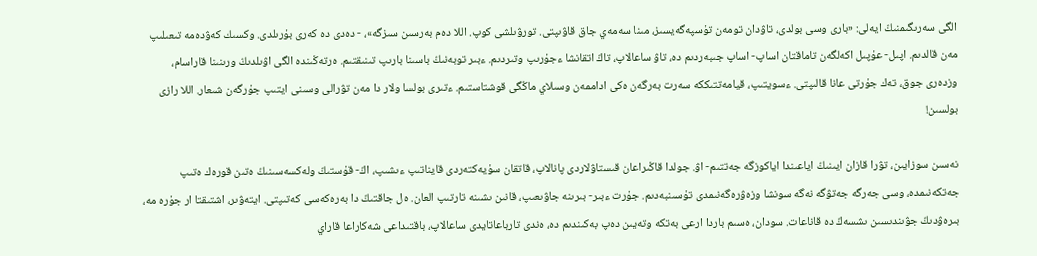الگى سەرىگىمنىڭ ايەلى: «بارى وسى بولدى، تاۋدان تومەن تۇسپەگەيسىز، مىنا سەمەي جاق قاۋىپتى. تورۋىلشى كوپ. اللا دەم بەرسىن سىزگە»، - دەدى دە كەرى بۇرىلدى. وكسىك كەۋدەمە تىعىلىپ مەن قالدىم. اپىل- عۇپىل اكەلگەن تاماقتان اساپ- اساپ جىبەردىم دە، تاۋ ساعالاپ، تاڭ اتقانشا ءجۇرىپ وتىردىم. ءبىر توبەنىڭ باسىنا بارىپ تىنىقتىم. ەرتەڭىندە الگى اۋىلدىڭ ورىنىنا قاراسام، وزدەرى جوق، تەك جۇرتى عانا قالىپتى. ءسويتىپ، قيامەتتىككە سەرت بەرگەن ەكى اداممەن وسىلاي ماڭگى قوشتاستىم. ءتىرى بولسا ولار دا مەن تۋرالى وسىنى ايتىپ جۇرگەن شىعار. اللا رازى بولسىن!

نەسىن سوزايىن، تۋرا قازان ايىنىڭ اياعىندا اياكوزگە جەتتىم- اۋ. جولدا قاڭىراعان قىستاۋلاردى پانالاپ، قاتقان سۇيەكتەردى قايناتىپ ءىشىپ، اڭ- قۇستىڭ ولەكسەسىنىڭ ەتىن قورەك ەتىپ جەتكەنىمدە، وسى جەرگە جەتۋگە نەگە سونشا وزەۋرەگەنىمدى تۇسىنبەدىم. جۇرت ءبىر- بىرىنە جاۋىعىپ، قانىن ىشىنە تارتىپ العان. ەل جاقتىڭ دا بەرەكەسى كەتىپتى. ايتەۋىر، اشتىقتا ار جۇرە مە، بىرەۋدىڭ جۋىندىسىن ىشسەڭ دە قاناعات. سودان، ەسىم باردا ارعى بەتكە وتەيىن دەپ بەكىندىم دە، ەندى تارباعاتايدى ساعالاپ، باقتىداعى شەكاراعا قاراي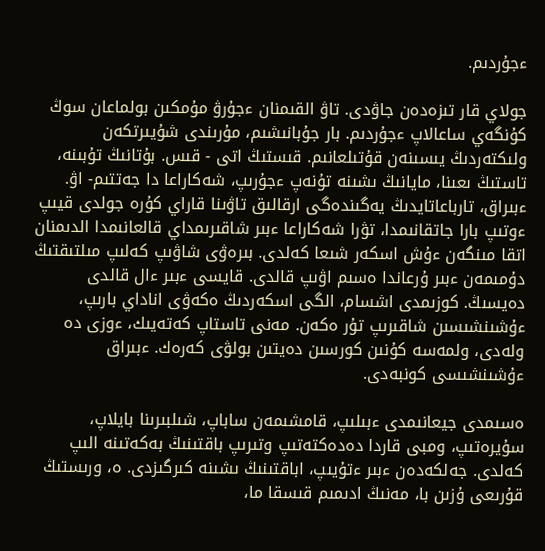ءجۇردىم.

جولاي قار تىزەدەن جاۋدى. تاۋ القىمنان ءجۇرۋ مۇمكىن بولماعان سوڭ كۇنگەي ساعالاپ ءجۇردىم. بار جۇبانىشىم، مۇرىندى شۇيىرتكەن ولىكتەردىڭ يىسىنەن قۇتىلعانىم. قىستىڭ اتى - قىس. بۇتانىڭ تۇبىنە، تاستىڭ ىعىنا، مايانىڭ ىشىنە تۇنەپ ءجۇرىپ، شەكاراعا دا جەتتىم- اۋ. ءبىراق، تارباعاتايدىڭ يەگىندەگى ارقالىق تاۋىنا قاراي كۇرە جولدى قيىپ ءوتىپ بارا جاتقانىمدا، تۋرا شەكاراعا ءبىر شاقىرىمداي قالعانىمدا الدىمنان اتقا مىنگەن ءۇش اسكەر شىعا كەلدى. بىرەۋى شاۋىپ كەلىپ مىلتىقتىڭ دۇمىمەن ءبىر ۇرعاندا ەسىم اۋىپ قالدى. قايسى ءبىر ءال قالدى دەيسىڭ. كوزىمدى اشسام، الگى اسكەردىڭ ەكەۋى اناداي بارىپ، ءۇشىنشىسىن شاقىرىپ تۇر ەكەن. مەنى تاستاپ كەتەيىك، ءوزى دە ولەدى، ولمەسە كۇنىن كورسىن دەيتىن بولۋى كەرەك. ءبىراق ءۇشىنشىسى كونبەدى.

ەسىمدى جيعانىمدى ءبىلىپ، قامشىمەن ساباپ، شىلبىرىنا بايلاپ، سۇيرەتىپ، ومبى قاردا دەدەكتەتىپ وتىرىپ باقتىنىڭ بەكەتىنە الىپ كەلدى. جەلكەدەن ءبىر ءتۇيىپ، اباقتىنىڭ ىشىنە كىرگىزدى. ە، ورىستىڭ قۇرىعى ۇزىن با، مەنىڭ ادىمىم قىسقا ما،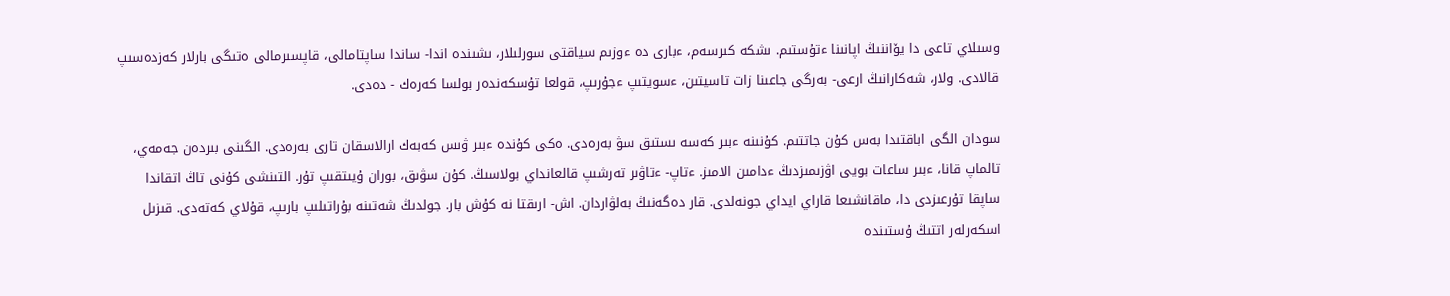وسىلاي تاعى دا يۆاننىڭ اپانىنا ءتۇستىم. ىشكە كىرسەم، ءبارى دە ءوزىم سياقتى سورلىلار، ىشىندە اندا- ساندا ساپتامالى، قاپسىرمالى ەتىگى بارلار كەزدەسىپ قالادى. ولار، شەكارانىڭ ارعى- بەرگى جاعىنا زات تاسيتىن، ءسويتىپ ءجۇرىپ، قولعا تۇسكەندەر بولسا كەرەك - دەدى.

سودان الگى اباقتىدا بەس كۇن جاتتىم. كۇنىنە ءبىر كەسە ىستىق سۋ بەرەدى. ەكى كۇندە ءبىر ۋىس كەبەك ارالاسقان تارى بەرەدى. الگىنى بىردەن جەمەي، تالماپ قانا، ءبىر ساعات بويى اۋزىمىزدىڭ ءدامىن الامىز. ءتاپ- ءتاۋىر تەرشىپ قالعانداي بولاسىڭ. كۇن سۋىق، بوران ۇيىتقىپ تۇر. التىنشى كۇنى تاڭ اتقاندا ساپقا تۇرعىزدى دا، ماقانشىعا قاراي ايداي جونەلدى. قار دەگەنىڭ بەلۋاردان. اش- ارىقتا نە كۇش بار. جولدىڭ شەتىنە بۇراتىلىپ بارىپ، قۇلاي كەتەدى. قىزىل اسكەرلەر اتتىڭ ۇستىندە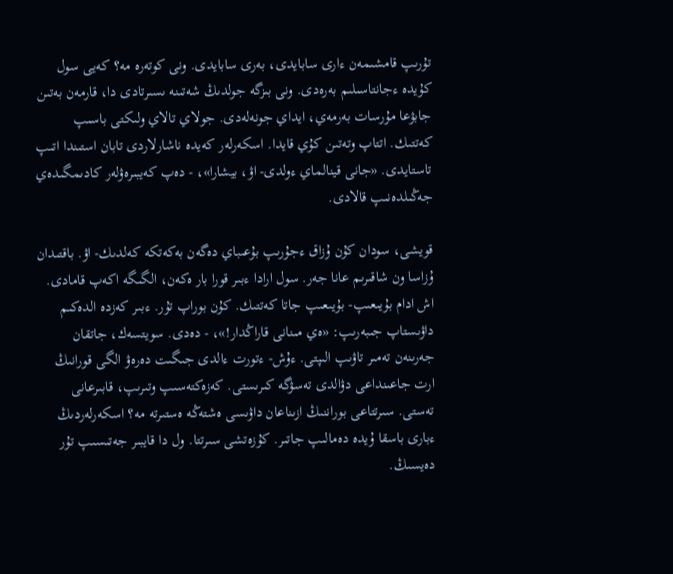تۇرىپ قامشىمەن ءارى سابايدى، بەرى سابايدى. ونى كوتەرە مە؟ كەيى سول كۇيدە ءجانتاسىلىم بەرەدى. ونى بىزگە جولدىڭ شەتىنە ىسىرتادى دا، قارمەن بەتىن جابۋعا مۇرسات بەرمەي، ايداي جونەلەدى. جولاي تالاي ولىكتى باسىپ كەتتىك. اتتاپ وتەتىن كۇي قايدا. اسكەرلەر كەيدە ناشارلاردى تابان استىندا اتىپ تاستايدى. «جانى قينالماي ءولدى- اۋ، بيشارا»، - دەپ كەيبىرەۋلەر كادىمگىدەي جەڭىلدەنىپ قالادى.

قويشى، سودان كۇن ۇزاق ءجۇرىپ بۇعىباي دەگەن بەكەتكە كەلدىك- اۋ. باقتىدان ۇزاسا ون شاقىرىم عانا جەر. سول ارادا ءبىر قورا بار ەكەن، الگىگە اكەپ قامادى. اش ادام بۇيىعىپ- بۇيىعىپ جاتا كەتتىك. كۇن بوراپ تۇر. ءبىر كەزدە الدەكىم داۋىستاپ جىبەرىپ: «ەي مىنانى قاراڭدار!»، - دەدى. سويتسەك، جاتقان جەرىنەن تەمىر تاۋىپ الىپتى. ءۇش- ءتورت ءالدى جىگىت دەرەۋ الگى قورانىڭ ارت جاعىنداعى دۋالدى تەسۋگە كىرىستى. كەزەكتەسىپ وتىرىپ، قابىرعانى تەستى. سىرتتاعى بوراننىڭ ازىناعان داۋىسى ەشتەڭە ەستىرتە مە؟ اسكەرلەردىڭ ءبارى باسقا ۇيدە دەمالىپ جاتىر. كۇزەتشى سىرتتا. ول دا قايبىر جەتىسىپ تۇر دەيسىڭ.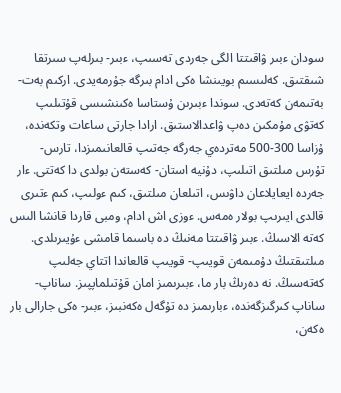سودان ءبىر ۋاقىتتا الگى جەردى تەسىپ، ءبىر- بىرلەپ سىرتقا شىقتىق. كەلىسىم بويىنشا ەكى ادام بىرگە جۇرمەيدى. اركىم بەت- بەتىمەن كەتەدى. سوندا ءبىرىن ۇستاسا ەكىنشىسى قۇتىلىپ كەتۋى مۇمكىن دەپ ۋاعدالاستىق. ارادا جارتى ساعات وتكەندە، ۇزاسا 300-500 مەتردەي جەرگە جەتىپ قالعانىمىزدا، تارس- تۇرس مىلتىق اتىلىپ، دۇنيە استان- كەستەن بولدى دا كەتتى. ءار جەردە ايعايلاعان داۋىس، اتىلعان مىلتىق، كىم ءولىپ، كىم ءتىرى قالدى ايىرىپ بولار ەمەس. ءوزى اش ادام، ومبى قاردا قانشا الىس كەتە الاسىڭ. ءبىر ۋاقىتتا مەنىڭ دە باسىما قامشى ءۇيىرىلدى. مىلتىقتىڭ دۇمىمەن قويىپ- قويىپ قالعاندا اتتاي جەلىپ كەتەسىڭ. نە دەرىڭ بار ما، ءبىرىمىز امان قۇتىلماپپىز. ساناپ- ساناپ كىرگىزگەندە، ءبارىمىز دە تۇگەل ەكەنبىز، ءبىر- ەكى جارالى بار ەكەن،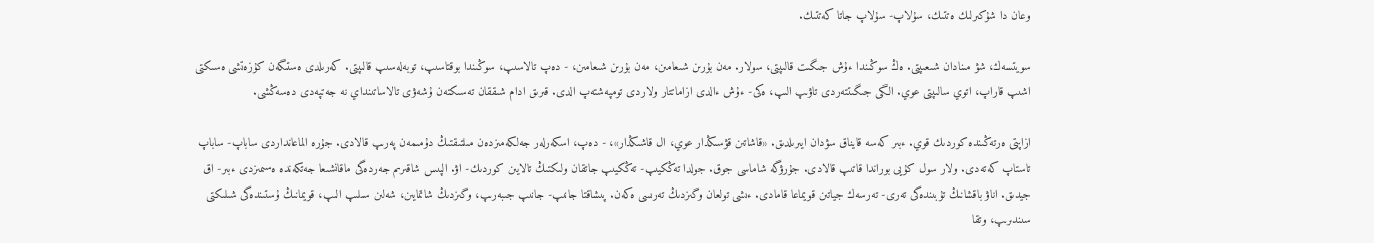وعان دا شۇكىرلىك ەتتىك، سۇلاپ- سۇلاپ جاتا كەتتىك.

سويتسەك، شۋ مىنادان شىعىپتى. ەڭ سوڭىندا ءۇش جىگىت قالىپتى، سولار. مەن بۇرىن شىعامىن، مەن بۇرىن شىعامىن، - دەپ تالاسىپ، سوڭىندا بوقتاسىپ، توبەلەسىپ قالىپتى. كەرىلدى ەستىگەن كۇزەتشى ەسىكتى اشىپ قاراپ، اتوي سالىپتى عوي. الگى جىگىتتەردى تاۋىپ الىپ، ەكى- ءۇش ءالدى ازاماتتار ولاردى تومپەشتەپ الدى. قىرىق ادام شىققان تەسىكتەن ۇشەۋى تالاساتىنداي نە جەتپەدى دەسەڭشى.

ازاپتى ەرتەڭىندە كوردىك قوي. ءبىر كەسە قايناق سۋدان ايىرىلدىق. «قاشاتىن قۋسىڭدار عوي، ال قاشىڭدار»، - دەپ، اسكەرلەر جەلكەمىزدەن مىلتىقتىڭ دۇمىمەن پەرىپ قالادى. جۇرە الماعانداردى ساباپ- ساباپ تاستاپ كەتەدى. ولار سول كۇيى بوراندا قاتىپ قالادى. جۇرۋگە شاماسى جوق. جولدا تەڭكيىپ- تەڭكيىپ جاتقان ولىكتىڭ تالايىن كوردىك- اۋ. الپىس شاقىرىم جەردەگى ماقانشىعا جەتكەندە ەسىمىزدى ءبىر- اق جيدىق. اناۋ باقشانىڭ تۇبىندەگى تەرى- تەرسەك جياتىن قويماعا قامادى. ءىشى تولعان وگىزدىڭ تەرىسى ەكەن. پىشاقتا جانىپ- جانىپ جىبەرىپ، وگىزدىڭ شاتمايىن، شەلىن سىلىپ الىپ، قويمانىڭ ۇستىندەگى شىلىكتى سىندىرىپ، وتقا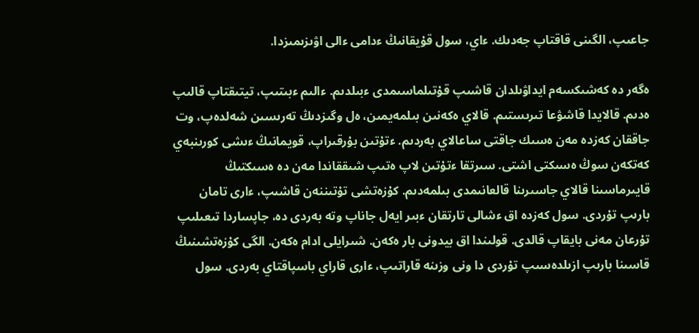جاعىپ، الگىنى قاقتاپ جەدىك. ءاي، سول قۇيقانىڭ ءدامى ءالى اۋىزىمىزدا.

ەگەر دە كەشىكسەم ايداۋىلدان قاشىپ قۇتىلماسىمدى ءبىلدىم. ءالىم ءبىتىپ، تيتىقتاپ قالىپ ەدىم. قالايدا قاشۋعا تىرىستىم. قالاي ەكەنىن بىلمەيمىن، ەل وگىزدىڭ تەرىسىن شەلدەپ، وت جاققان كەزدە مەن ەسىك جاقتى ساعالاي بەردىم. ءتۇتىن بۇرقىراپ، قويمانىڭ ءىشى كورىنبەي كەتكەن سوڭ ەسىكتى اشتى. سىرتقا ءتۇتىن لاپ ەتىپ شىققاندا مەن دە ەسىكتىڭ قايىرماسىنا قالاي جاسىرىنا قالعانىمدى بىلمەدىم. كۇزەتشى تۇتىننەن قاشىپ، ءارى تامان بارىپ تۇردى. سول كەزدە اق ءشالى تارتقان ءبىر ايەل جاناپ وتە بەردى دە، جاپساردا تىعىلىپ تۇرعان مەنى بايقاپ قالدى. قولىندا اق بيدونى بار ەكەن. شىرايلى ادام ەكەن. الگى كۇزەتشىنىڭ قاسىنا بارىپ ازىلدەسىپ تۇردى دا ونى وزىنە قاراتىپ، ءارى قاراي باسپاقتاي بەردى. سول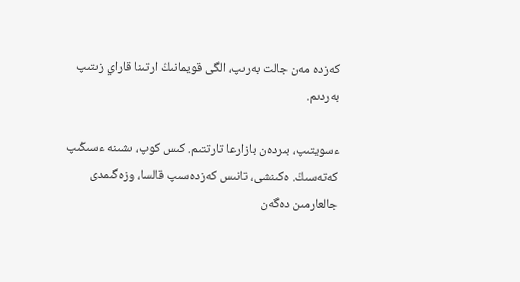كەزدە مەن جالت بەرىپ، الگى قويمانىڭ ارتىنا قاراي زىتىپ بەردىم.

ءسويتىپ، بىردەن بازارعا تارتتىم. كىس كوپ، ىشىنە ءسىڭىپ كەتەسىڭ. ەكىنشى، تانىس كەزدەسىپ قالسا، وزەگىمدى جالعارمىن دەگەن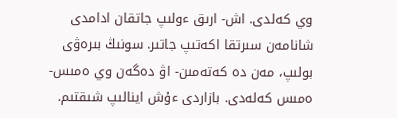وي كەلدى. اش- ارىق ءولىپ جاتقان ادامدى شانامەن سىرتقا اكەتىپ جاتىر. سونىڭ بىرەۋى بولىپ، مەن دە كەتەمىن- اۋ دەگەن وي ەمىس- ەمىس كەلەدى. بازاردى ءۇش اينالىپ شىقتىم.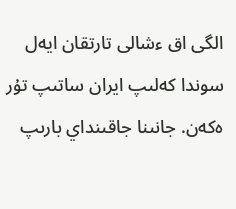الگى اق ءشالى تارتقان ايەل سوندا كەلىپ ايران ساتىپ تۇر ەكەن. جانىنا جاقىنداي بارىپ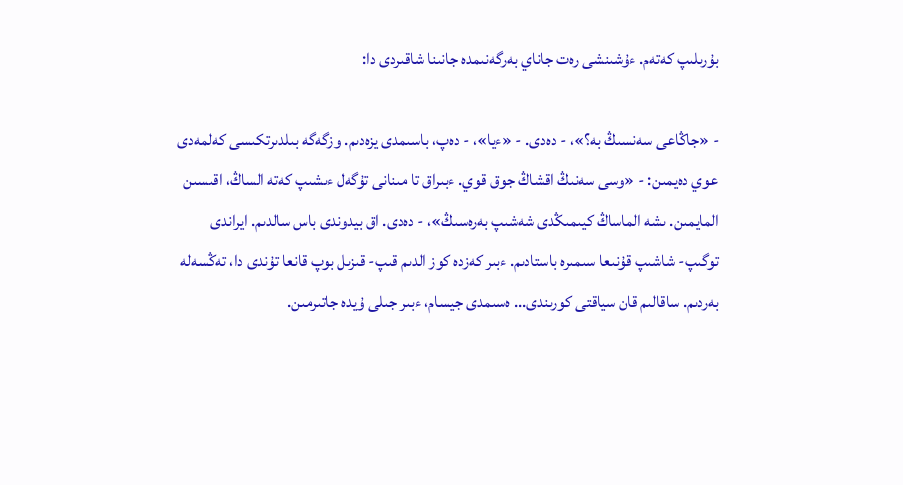بۇرىلىپ كەتەم. ءۇشىنشى رەت جاناي بەرگەنىمدە جانىنا شاقىردى دا:

- «جاڭاعى سەنسىڭ بە؟»، - دەدى. - «ءيا»، - دەپ، باسىمدى يزەدىم. وزگەگە بىلدىرتكىسى كەلمەدى عوي دەيمىن: - «وسى سەنىڭ اقشاڭ جوق قوي. ءبىراق تا مىنانى تۇگەل ءىشىپ كەتە الساڭ، اقىسىن المايمىن. ىشە الماساڭ كيىمىڭدى شەشىپ بەرەسىڭ»، - دەدى. اق بيدوندى باس سالدىم. ايراندى توگىپ- شاشىپ قۇنىعا سىمىرە باستادىم. ءبىر كەزدە كوز الدىم قىپ- قىزىل بوپ قانعا تۇندى دا، تەڭسەلە بەردىم. ساقالىم قان سياقتى كورىندى... ەسىمدى جيسام، ءبىر جىلى ۇيدە جاتىرمىن.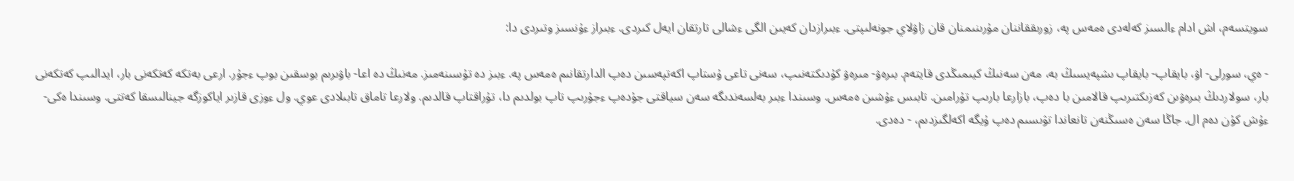سويتسەم، اش ادام ءالسىز كەلەدى ەمەس پە، زورىققاننان مۇرىنىمنان قان زاۋلاي جونەلىپتى. ءبىرازدان كەيىن الگى ءشالى تارتقان ايەل كىردى. ءبىراز ءۇنسىز وتىردى دا:

- ەي، سورلى- اۋ، بايقاپ- بايقاپ ىشپەيسىڭ بە، مەن سەنىڭ كيىمىڭدى قايتەم. بىرەۋ- مىرەۋ كۇدىكتەنىپ، سەنى تاعى ۇستاپ اكەتپەسىن دەپ الدارتقانىم ەمەس پە. ءبىز دە تۇسىنەمىز. مەنىڭ دە اعا- باۋىرىم بوسقىن بوپ ءجۇر. ارعى بەتكە كەتكەنى بار، ايدالىپ كەتكەنى بار، سولاردىڭ بىرەۋىن كەزىكتىرىپ قالامىن با دەپ، بازارعا بارىپ تۇرامىن. تابىس ءۇشىن ەمەس. وسىندا ءبىر بەلسەندىگە سەن سياقتى جۇدەپ ءجۇرىپ تاپ بولدىم دا، تۇراقتاپ قالدىم. ولارعا تاماق تابىلادى عوي. ول ءوزى قازىر اياكوزگە جينالىسقا كەتتى. وسىندا ەكى- ءۇش كۇن دەم ال. جاڭا سەن ەسىڭنەن تانعاندا تۋىسىم دەپ ۇيگە اكەلگىزدىم، - دەدى.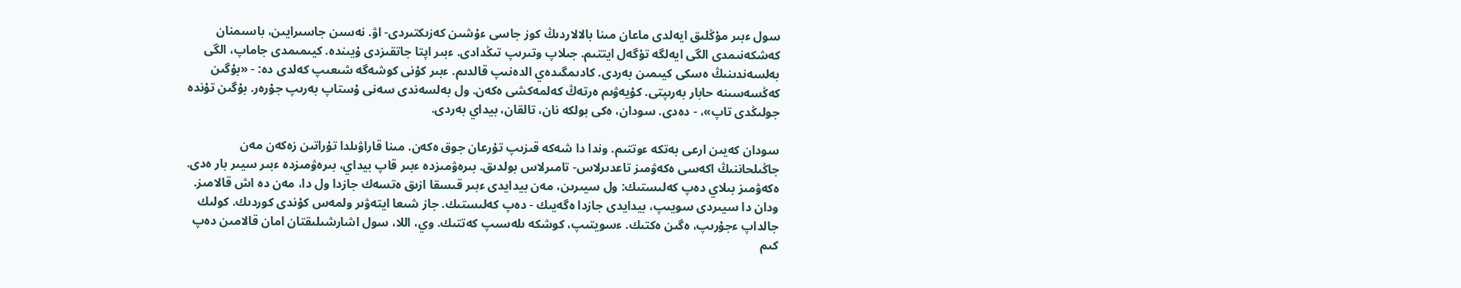سول ءبىر مۇڭلىق ايەلدى ماعان مىنا بالالاردىڭ كوز جاسى ءۇشىن كەزىكتىردى- اۋ. نەسىن جاسىرايىن، باسىمنان كەشكەنىمدى الگى ايەلگە تۇگەل ايتتىم. جىلاپ وتىرىپ تىڭدادى. ءبىر اپتا جاتقىزدى ۇيىندە. كيىمىمدى جاماپ، الگى بەلسەندىنىڭ ەسكى كيىمىن بەردى. كادىمگىدەي الدەنىپ قالدىم. ءبىر كۇنى كوشەگە شىعىپ كەلدى دە: - «بۇگىن كەڭسەسىنە حابار بەرىپتى. كۇيەۋىم ەرتەڭ كەلمەكشى ەكەن. ول بەلسەندى سەنى ۇستاپ بەرىپ جۇرەر. بۇگىن تۇندە جولىڭدى تاپ»، - دەدى. سودان، ەكى بولكە نان، تالقان، بيداي بەردى.

سودان كەيىن ارعى بەتكە ءوتتىم. وندا دا شەكە قىزىپ تۇرعان جوق ەكەن. مىنا قاراۋىلدا تۇراتىن زەكەن مەن جاڭىلحاننىڭ اكەسى ەكەۋمىز تاعدىرلاس- تامىرلاس بولدىق. بىرەۋمىزدە ءبىر قاپ بيداي، بىرەۋمىزدە ءبىر سيىر بار ەدى. ەكەۋمىز بىلاي دەپ كەلىستىك: ول سيىرىن، مەن بيدايدى ءبىر قىسقا ازىق ەتسەك جازدا ول دا، مەن دە اش قالامىز. ودان دا سيىردى سويىپ، بيدايدى جازدا ەگەيىك - دەپ كەلىستىك. جاز شىعا ايتەۋىر ولمەس كۇندى كوردىك. كولىك جالداپ ءجۇرىپ، ەگىن ەكتىك. ءسويتىپ، كوشكە ىلەسىپ كەتتىك. وي، اللا، سول اشارشىلىقتان امان قالامىن دەپ كىم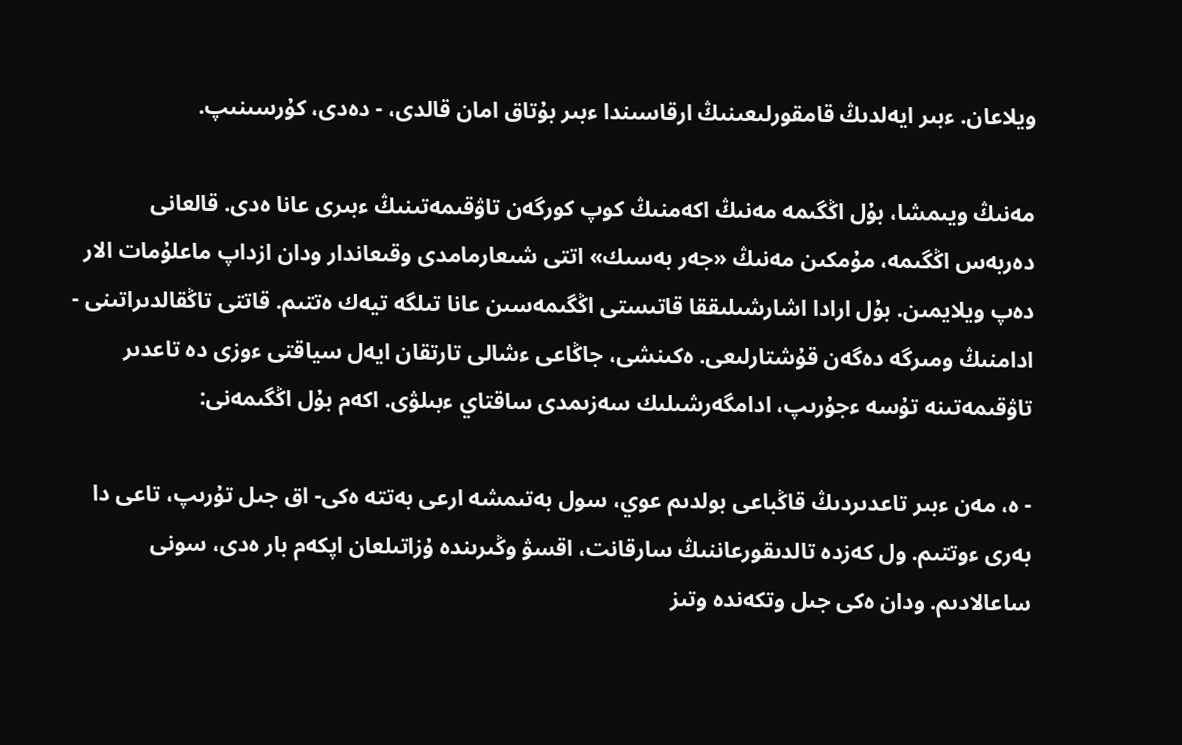ويلاعان. ءبىر ايەلدىڭ قامقورلىعىنىڭ ارقاسىندا ءبىر بۇتاق امان قالدى، - دەدى، كۇرسىنىپ.

مەنىڭ ويىمشا، بۇل اڭگىمە مەنىڭ اكەمنىڭ كوپ كورگەن تاۋقىمەتىنىڭ ءبىرى عانا ەدى. قالعانى دەربەس اڭگىمە، مۇمكىن مەنىڭ «جەر بەسىك» اتتى شىعارمامدى وقىعاندار ودان ازداپ ماعلۇمات الار دەپ ويلايمىن. بۇل ارادا اشارشىلىققا قاتىستى اڭگىمەسىن عانا تىلگە تيەك ەتتىم. قاتتى تاڭقالدىراتىنى - ادامنىڭ ومىرگە دەگەن قۇشتارلىعى. ەكىنشى، جاڭاعى ءشالى تارتقان ايەل سياقتى ءوزى دە تاعدىر تاۋقىمەتىنە تۇسە ءجۇرىپ، ادامگەرشىلىك سەزىمدى ساقتاي ءبىلۋى. اكەم بۇل اڭگىمەنى:

- ە، مەن ءبىر تاعدىردىڭ قاڭباعى بولدىم عوي، سول بەتىمشە ارعى بەتتە ەكى- اق جىل تۇرىپ، تاعى دا بەرى ءوتتىم. ول كەزدە تالدىقورعاننىڭ سارقانت، اقسۋ وڭىرىندە ۇزاتىلعان اپكەم بار ەدى، سونى ساعالادىم. ودان ەكى جىل وتكەندە وتىز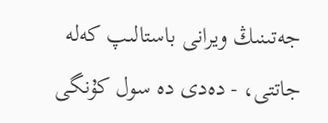جەتىنىڭ ويرانى باستالىپ كەلە جاتتى، - دەدى دە سول كۇنگى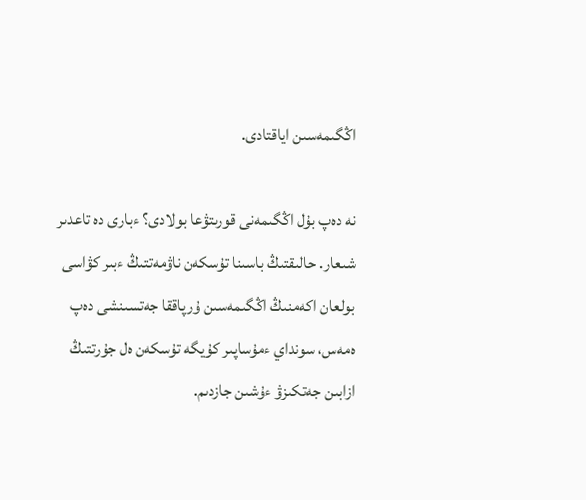اڭگىمەسىن اياقتادى.

نە دەپ بۇل اڭگىمەنى قورىتۋعا بولادى؟ ءبارى دە تاعدىر شىعار. حالىقتىڭ باسىنا تۇسكەن ناۋمەتتىڭ ءبىر كۋاسى بولعان اكەمنىڭ اڭگىمەسىن ۇرپاققا جەتسىنشى دەپ ەمەس، سونداي ءمۇساپىر كۇيگە تۇسكەن ەل جۇرتتىڭ ازابىن جەتكىزۋ ءۇشىن جازدىم.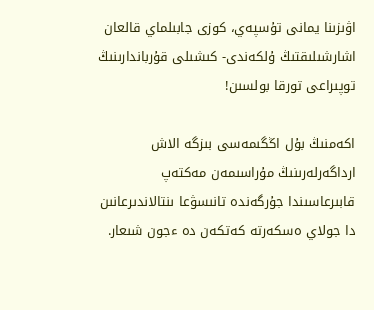اۋىزىنا يمانى تۇسپەي، كوزى جابىلماي قالعان اشارشىلىقتىڭ ۇلكەندى- كىشىلى قۇرباندارىنىڭ توپىراعى تورقا بولسىن!

اكەمنىڭ بۇل اڭگىمەسى بىزگە الاش ارداگەرلەرىنىڭ مۇراسىمەن مەكتەپ قابىرعاسىندا جۇرگەندە تانىسۋعا ىنتالاندىرعانىن دا جولاي ەسكەرتە كەتكەن دە ءجون شىعار.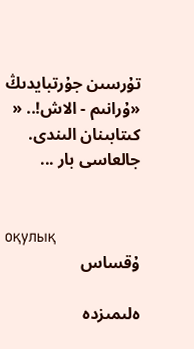تۇرسىن جۇرتبايدىڭ «ۇرانىم - الاش!.. « كىتابىنان الىندى. جالعاسى بار ...


оқулық
ۇقساس

ەلىمىزدە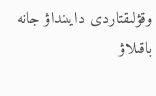وقۋلىقتاردى دايىنداۋ جانە باقىلاۋ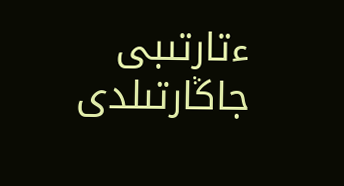ءتارتىبى جاڭارتىلدى